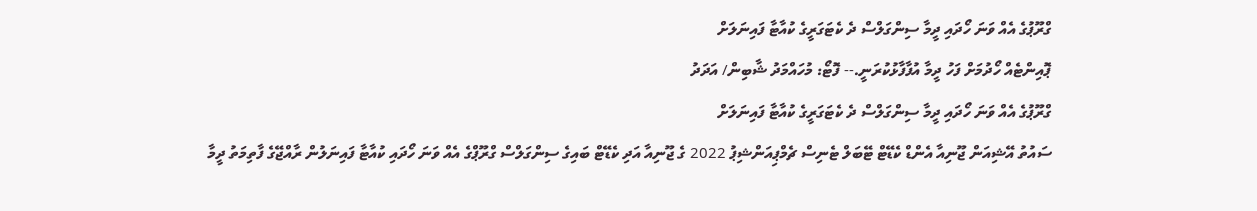ގްރޫޕުގެ އެއް ވަނަ ހޯދައި ދީމާ ސިންގަލްސް ދެ ކެޓަގަރީގެ ކުއާޓާ ފައިނަލަށް
ޕޮއިންޓެއް ހޯދުމަށް ފަހު ދީމާ އުފާފާޅުކުރަނީ.-- ފޮޓޯ: މުހައްމަދު ޝާބިން/ އަދަދު
ގްރޫޕުގެ އެއް ވަނަ ހޯދައި ދީމާ ސިންގަލްސް ދެ ކެޓަގަރީގެ ކުއާޓާ ފައިނަލަށް
ސައުތު އޭޝިއަން ޖޫނިއާ އެންޑް ކެޑޭޓް ޓޭބަލް ޓެނިސް ޗެމްޕިއަންޝިޕު 2022 ގެ ޖޫނިއާ އަދި ކެޑޭޓް ބައިގެ ސިންގަލްސް ގްރޫޕްގެ އެއް ވަނަ ހޯދައި ކުއާޓާ ފައިނަލުން ރާއްޖޭގެ ފާތިމަތު ދީމާ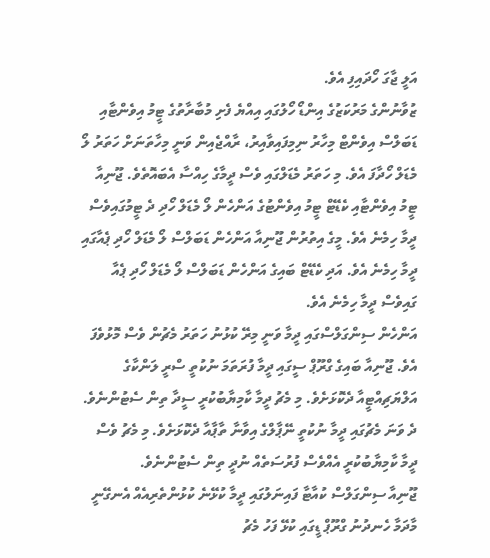އަލީ ޖާގަ ހޯދައިފި އެވެ.
ޒުވާނުންގެ މަރުކަޒުގެ އިންޑޯ ހޯލުގައި އިއްޔެ ފެށި މުބާރާތުގެ ޓީމު އިވެންޓާއި ޑަބަލްސް އިވެންޓް މިހާރު ނިމިފައިވާއިރު، ރާއްޖެއިން ވަނީ މިހާތަނަށް ހަތަރު ލޯ މެޑަލް ހޯދާފަ އެވެ. މި ހަތަރު މެޑަލްގައި ވެސް ދީމާގެ ހިއްސާ އެބައޮތެވެ. ޖޫނިއާ ޓީމު އިވެންޓާއި ކެޑޭޓް ޓީމު އިވެންޓުގެ އަންހެން ލޯ މެޑަލް ހޯދި ދެ ޓީމުގައިވެސް ދީމާ ހިމެނެ އެވެ. މީގެ އިތުރުން ޖޫނިއާ އަންހެން ޑަބަލްސް ލޯ މެޑަލް ހޯދި ޕެއާގައި ދީމާ ހިމެނެ އެވެ. އަދި ކެޑޭޓް ބައިގެ އަންހެން ޑަބަލްސް ލޯ މެޑަލް ހޯދި ޕެއާ ގައިވެސް ދީމާ ހިމެނެ އެވެ.
އަންހެން ސިންގަލްސްގައި ދީމާ ވަނީ މިރޭ ކުޅުނު ހަތަރު މެޗުން ވެސް މޮޅުވެފަ އެވެ. ޖޫނިއާ ބައިގެ ގްރޫޕް ސީގައި ދީމާ ފުރަތަމަ ނުކުތީ ސްރީ ލަންކާގެ އަލްޔަޗިއްޓީއާ ދެކޮޅަށެވެ. މި މެޗު ދީމާ ކާމިޔާބުކުރީ ސީދާ ތިން ސެޓުންނެވެ. ދެ ވަނަ މެޗުގައި ދީމާ ނުކުތީ ނޭޕާލްގެ އިވާނާ ތާޕާއާ ދެކޮޅަށެވެ. މި މެޗު ވެސް ދީމާ ކާމިޔާބުކުރީ އެއްވެސް ފުރުސަތެއް ނުދީ ތިން ސެޓުންނެވެ.
ޖޫނިއާ ސިންގަލްސް ކުއާޓާ ފައިނަލުގައި ދީމާ ކުޅޭނެ ކުޅުންތެރިއެއް އެނގޭނީ މާދަމާ ހެނދުނު ގްރޫޕް ޑީގައި ކުޅޭ ފަހު މެޗު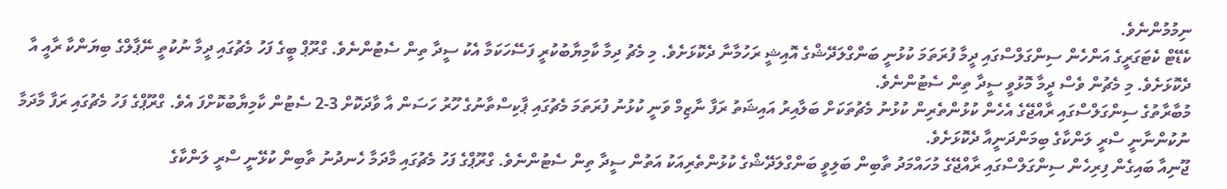ނިމުމުންނެވެ.
ކެޑޭޓް ކެޓަގަރީގެ އަންހެން ސިންގަލްސްގައި ދީމާ ފުރަތަމަ ކުޅުނީ ބަންގްލަދޭޝްގެ އޮއިޝީ ރަހުމާނާ ދެކޮޅަށެވެ. މި މެޗު ދިމާ ކާމިޔާބުކުރީ ފަސޭހަކަމާ އެކު ސީދާ ތިން ސެޓުންނެވެ. ގްރޫޕް ބީގެ ފަހު މެޗުގައި ދީމާ ނުކުތީ ނޭޕާލްގެ ބިޔަންކާ ރާއީ އާ ދެކޮޅަށެވެ. މި މެޗުން ވެސް ދީމާ މޮޅުވީ ސީދާ ތިން ސެޓުންނެވެ.
މުބާރާތުގެ ސިންގަލްސްގައި ރާއްޖޭގެ އެހެން ކުޅުންތެރިން ކުޅުނު މެޗުތަކަށް ބަލާއިރު އައިޝަތު ރަފާ ނާޒިމް ވަނީ ކުޅުނު ފުރަތަމަ މެޗުގައި ޕާކިސްތާނުގެ ހޫރު ހަސަން އާ ވާދަކޮށް 3-2 ސެޓުން ކާމިޔާބުކޮށްފަ އެވެ. ގްރޫޕްގެ ފަހު މެޗުގައި ރަފާ މާދަމާ ނުކުންނާނީ ސްރީ ލަންކާގެ ބިމަންދަނީއާ ދެކޮޅަށެވެ.
ޖޫނިއާ ބައިގެން ފިރިހެން ސިންގަލްސްގައި ރާއްޖޭގެ މުހައްމަދު ތާބިން ބަލިވީ ބަންގްލަދޭޝްގެ ކުޅުންތެރިއަކު އަތުން ސީދާ ތިން ސެޓުންނެވެ. ގްރޫޕްގެ ފަހު މެޗުގައި މާދަމާ ހެނދުނު ތާބިން ކުޅޭނީ ސްރީ ލަންކާގެ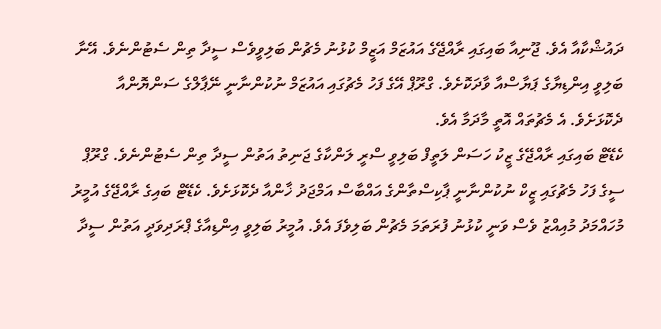ދައުޝްކާއާ އެވެ. ޖޫނިއާ ބައިގައި ރާއްޖޭގެ އައުޒަމް އަޒީމް ކުޅުނު މެޗުން ބަލިވީވެސް ސީދާ ތިން ސެޓުންނެވެ. އޭނާ ބަލިވީ އިންޑިޔާގެ ޕަޔާސްއާ ވާދަކޮށެވެ. ގްރޫޕް އޭގެ ފަހު މެޗުގައި އައުޒަމް ނުކުންނާނީ ނޭޕާލްގެ ސަންޔޮންއާ ދެކޮޅަށެވެ. އެ މެޗުތައް އޮތީ މާދަމާ އެވެ.
ކެޑޭޓް ބައިގައި ރާއްޖޭގެ ޒީކު ހަސަން ލަތީފް ބަލިވީ ސްރީ ލަންކާގެ ޖަނިތު އަތުން ސީދާ ތިން ސެޓުންނެވެ. ގްރޫޕް ސީގެ ފަހު މެޗުގައި ޒީކް ނުކުންނާނީ ޕާކިސްތާންގެ އައްބާސް އަމްޖަދު ޚާންއާ ދެކޮޅަށެވެ. ކެޑޭޓް ބައިގެ ރާއްޖޭގެ އުމީރު މުހައްމަދު މުއިއްޒު ވެސް ވަނީ ކުޅުނު ފުރަތަމަ މެޗުން ބަލިވެފަ އެވެ. އުމީރު ބަލިވީ އިންޑިއާގެ ޕްރަދިވަދީ އަތުން ސީދާ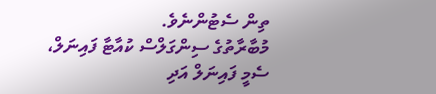ތިން ސެޓުންނެވެ.
މުބާރާތުގެ ސިންގަލްސް ކުއާޓާ ފައިނަލް، ސެމީ ފައިނަލް އަދި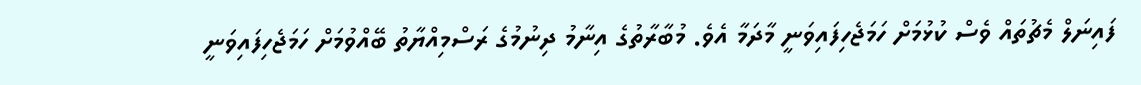ފައިނަލް މެޗުތައް ވެސް ކުޅުމަށް ހަމަޖެހިފައިވަނީ މާދަމާ އެވެ. މުބާރާތުގެ އިނާމު ދިނުމުގެ ރަސްމިއްޔާތު ބޭއްވުމަށް ހަމަޖެހިފައިވަނީ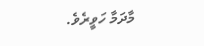މާދަމާ ހަވީރެވެ.